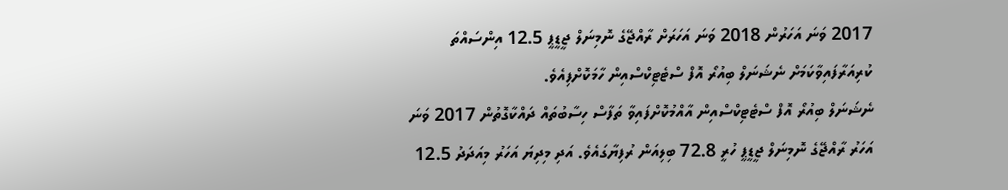2017 ވަނަ އަހަރުން 2018 ވަނަ އަހަރަށް ރާއްޖޭގެ ނޮމިނަލް ޖީޑީޕީ 12.5 އިންސައްތަ ކުރިއަރާފައިވާކަމަށް ނެޝަނަލް ބިއުރޯ އޮފް ސްޓެޓިކްސްއިން ހާމަކޮށްފިއެވެ.
ނެޝަނަލް ބިއުރޯ އޮފް ސްޓެޓިކްސްއިން އާއްމުކޮށްފައިވާ ތަފާސް ހިސާބުތައް ދައްކާގޮތުން 2017 ވަނަ އަހަރު ރާއްޖޭގެ ނޮމިނަލް ޖީޑީޕީ ހުރީ 72.8 ބިލިއަން ރުފިޔާގައެވެ. އަދި މިދިޔަ އަހަރު މިއަދަދު 12.5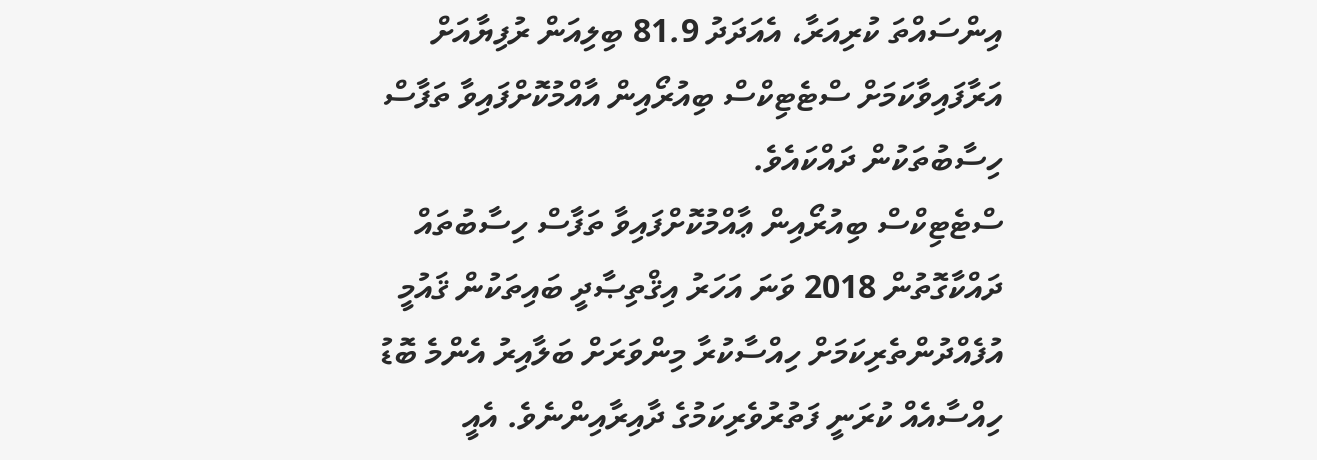އިންސައްތަ ކުރިއަރާ، އެއަދަދު 81.9 ބިލިއަން ރުފިޔާއަށް އަރާފައިވާކަމަށް ސްޓެޓިކްސް ބިއުރޯއިން އާއްމުކޮށްފައިވާ ތަފާސް ހިސާބުތަކުން ދައްކައެވެ.
ސްޓެޓިކްސް ބިއުރޯއިން ޢާއްމުކޮށްފައިވާ ތަފާސް ހިސާބުތައް ދައްކާގޮތުން 2018 ވަނަ އަހަރު އިޤްތިޞާދީ ބައިތަކުން ޤައުމީ އުފެއްދުންތެރިކަމަށް ހިއްސާކުރާ މިންވަރަށް ބަލާއިރު އެންމެ ބޮޑު ހިއްސާއެއް ކުރަނީ ފަތުރުވެރިކަމުގެ ދާއިރާއިންނެވެ. އެއީ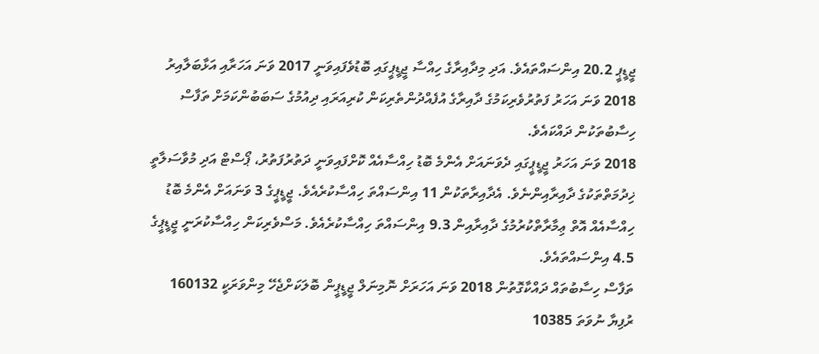ޖީޑީޕީ 20.2 އިންސައްތައެވެ. އަދި މިދާއިރާގެ ހިއްސާ ޖީޑީޕީގައި ބޮޑުވެފައިވަނީ 2017 ވަނަ އަހަރާއި އަޅާބަލާއިރު 2018 ވަނަ އަހަރު ފަތުރުވެރިކަމުގެ ދާއިރާގެ އުފެއްދުންތެރިކަން ކުރިއަރައި ދިއުމުގެ ސަބަބުންކަމަށް ތަފާސް ހިސާބުތަކުން ދައްކައެވެ.
2018 ވަނަ އަހަރު ޖީޑީޕީގައި ދެވަނައަށް އެންމެ ބޮޑު ހިއްސާއެއް ކޮށްފައިވަނީ ދަތުރުފަތުރު، ޕޯސްޓް އަދި މުވާސަލާތީ ޚިދުމަތްތަކުގެ ދާއިރާއިންނެވެ. އެދާއިރާތަކުން 11 އިންސައްތަ ހިއްސާކުރެއެވެ. ޖީޑީޕީގެ 3 ވަނައަށް އެންމެ ބޮޑު ހިއްސާއެއް އޮތް ޢިމާރާތްކުރުމުގެ ދާއިރާއިން 9.3 އިންސައްތަ ހިއްސާކުރެއެވެ. މަސްވެރިކަން ހިއްސާކުރަނީ ޖީޑީޕީގެ 4.5 އިންސައްތައެވެ.
ތަފާސް ހިސާބުތައް ދައްކާގޮތުން 2018 ވަނަ އަހަރަށް ނޮމިނަލް ޖީޑީޕީން ބޮލަކަށްޖެހޭ މިންވަރަކީ 160132 ރުފިޔާ ނުވަތަ 10385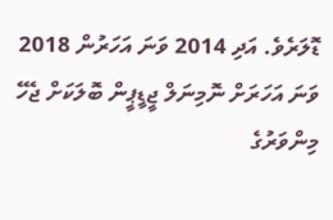ޑޮލަރެވެ. އަދި 2014 ވަނަ އަހަރުން 2018 ވަނަ އަހަރަށް ނޮމިނަލް ޖީޑީޕީން ބޮލަކަށް ޖެހޭ މިންވަރުގެ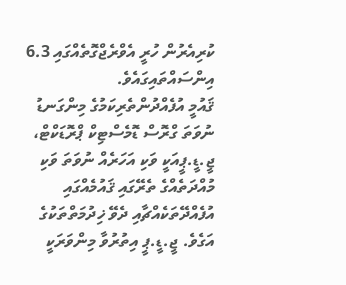ކުރިއެރުން ހުރީ އެވްރެޖްގޮތެއްގައި 6.3 އިންސައްތައިގައެވެ.
ޤައުމީ އުފެއްދުންތެރިކަމުގެ މިންގަނޑު ނުވަތަ ގްރޮސް ޑޮމެސްޓިކް ޕްރޮޑަކްޓް، ޖީ.ޑީ.ޕީއަކީ ވަކި އަހަރެއް ނުވަތަ ވަކި މުއްދަތެއްގެ ތެރޭގައި ޤައުމެއްގައި އުފެއްދޭތަކެއްޗާއި ދެވޭ ޚިދުމަތްތަކުގެ އަގެވެ. ޖީ.ޑީ.ޕީ އިތުރުވާ މިންވަރަކީ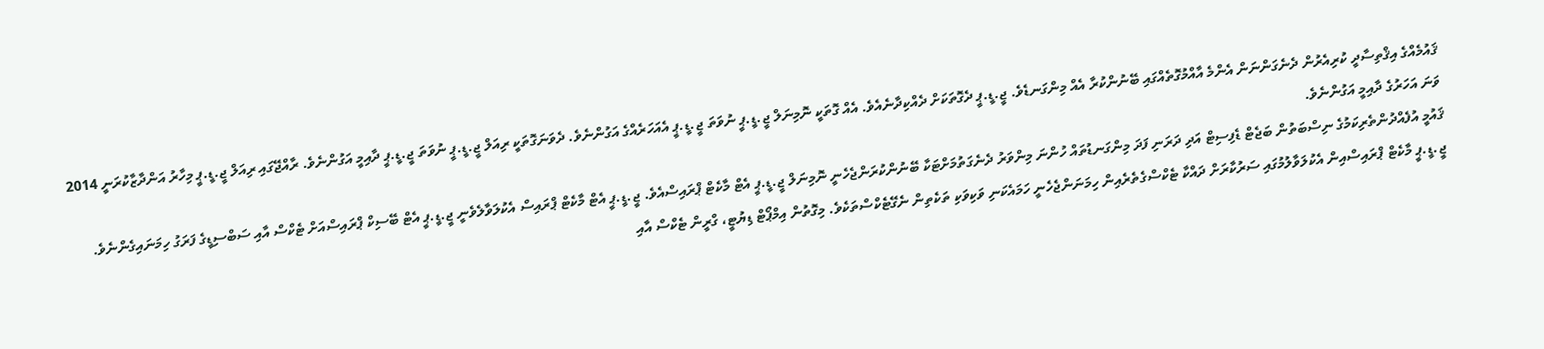ޤައުމެއްގެ އިޤްތިސާދީ ކުރިއެރުން ދެނެގަންނަން އެންމެ އާއްމުގޮތެއްގައި ބޭނުންކުރާ އެއް މިންގަނޑެވެ. ޖީ.ޑީ.ޕީ ދެގޮތަކަށް ދެއްކިދާނެއެވެ. އެއް ގޮތަކީ ނޮމިނަލް ޖީ.ޑީ.ޕީ ނުވަތަ ޖީ.ޑީ.ޕީ އެއަހަރެއްގެ އަގުންނެވެ. ދެވަނަގޮތަކީ ރިއަލް ޖީ.ޑީ.ޕީ ނުވަތަ ޖީ.ޑީ.ޕީ ދާއިމީ އަގުންނެވެ. ރާއްޖޭގައި ރިއަލް ޖީ.ޑީ.ޕީ މިހާރު އަންދާޒާކުރަނީ 2014 ވަނަ އަހަރުގެ ދާއިމީ އަގުންނެވެ.
ޤައުމީ އުފެއްދުންތެރިކަމުގެ ނިސްބަތުން ބަޖެޓް ޑެފިސިޓް އަދި ދަރަނި ފަދަ މިންގަނޑުތައް ހުންނަ މިންވަރު ދެނެގަތުމަށްޓަކާ ބޭނުންކުރަންޖެހެނީ ނޮމިނަލް ޖީ.ޑީ.ޕީ އެޓް މާކެޓް ޕްރައިސްއެވެ. ޖީ.ޑީ.ޕީ އެޓް މާކެޓް ޕްރައިސް އެކުލަވާލެވެނީ ޖީ.ޑީ.ޕީ އެޓް ބޭސިކް ޕްރައިސްއަށް ޓެކްސް އާއި ސަބްސިޑީގެ ފަރަގު ހިމަނައިގެންނެވެ.
ޖީ.ޑީ.ޕީ މާކެޓް ޕްރައިސްއިން އެކުލަވާލުމުގައި ސަރުކާރަށް ދައްކާ ޓެކްސްގެތެރެއިން ހިމަނަންޖެހެނީ ހަމައެކަނި ވަކިވަކި ތަކެތިން ނެގޭޓެކްސްތަކެވެ. މިގޮތުން އިމްޕޯޓް ޑިޔުޓީ، ގްރީން ޓެކްސް އާއި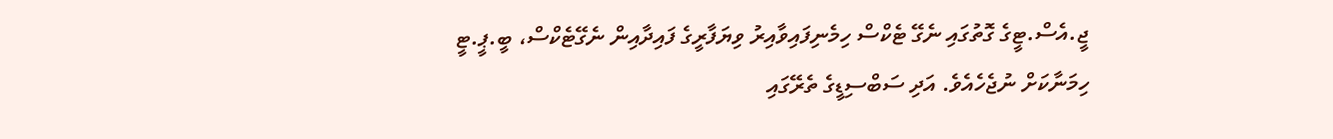ޖީ.އެސް.ޓީގެ ގޮތުގައި ނެގޭ ޓެކްސް ހިމެނިފައިވާއިރު ވިޔަފާރީގެ ފައިދާއިން ނެގޭޓެކްސް، ބީ.ޕީ.ޓީ ހިމަނާކަށް ނުޖެހެއެވެ. އަދި ސަބްސިޑީގެ ތެރޭގައި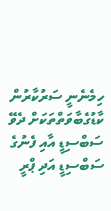ހިމެނެނީ ސަރުކާރުން ކާޑުގެބާވަތްތަކަށް ދެވޭ ސަބްސިޑީ އާއި ފެނުގެ ސަބްސިޑީ އަދި ޕްރީ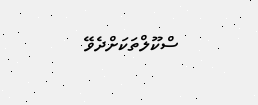ސްކޫލްތަކަށްދެވޭ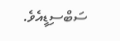ސަބްސިޑީއެވެ.